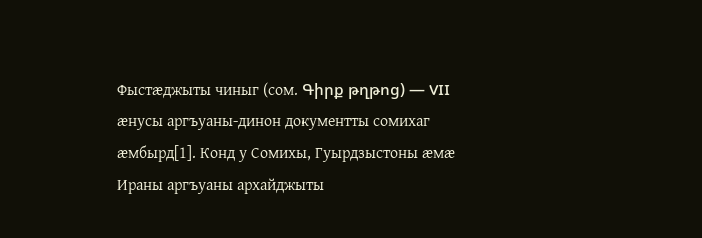Фыстæджыты чиныг (сом. Գիրք թղթոց) — VII æнусы аргъуаны-динон документты сомихаг æмбырд[1]. Конд у Сомихы, Гуырдзыстоны æмæ Ираны аргъуаны архайджыты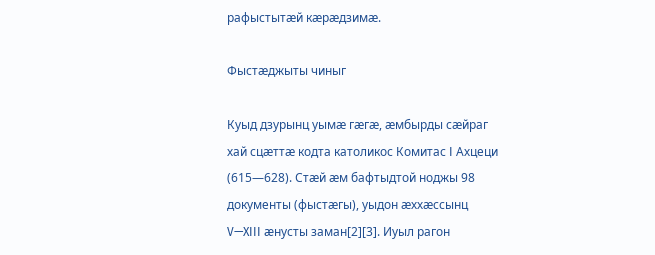рафыстытæй кæрæдзимæ.

Фыстæджыты чиныг

Куыд дзурынц уымæ гæгæ, æмбырды сæйраг хай сцæттæ кодта католикос Комитас I Ахцеци (615—628). Стæй æм бафтыдтой ноджы 98 документы (фыстæгы), уыдон æххæссынц V—XIII æнусты заман[2][3]. Иуыл рагон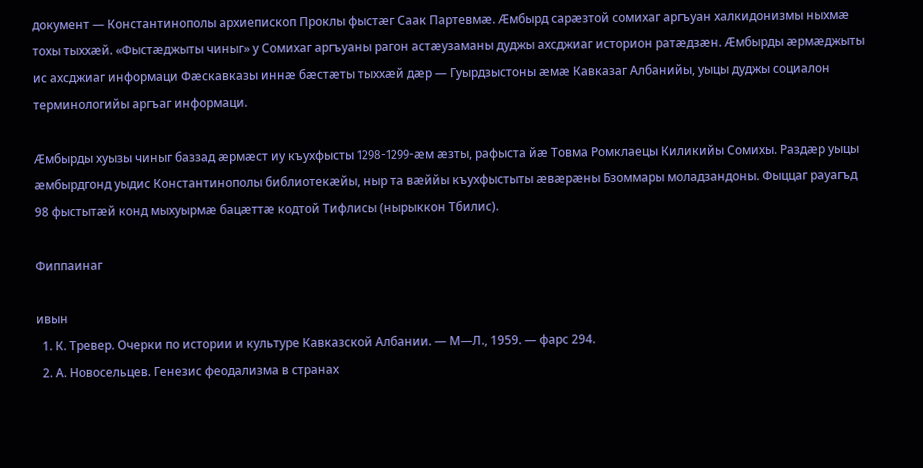документ — Константинополы архиепископ Проклы фыстæг Саак Партевмæ. Æмбырд сарæзтой сомихаг аргъуан халкидонизмы ныхмæ тохы тыххæй. «Фыстæджыты чиныг» у Сомихаг аргъуаны рагон астæузаманы дуджы ахсджиаг историон ратæдзæн. Æмбырды æрмæджыты ис ахсджиаг информаци Фæскавказы иннæ бæстæты тыххæй дæр — Гуырдзыстоны æмæ Кавказаг Албанийы, уыцы дуджы социалон терминологийы аргъаг информаци.

Æмбырды хуызы чиныг баззад æрмæст иу къухфысты 1298-1299-æм æзты, рафыста йæ Товма Ромклаецы Киликийы Сомихы. Раздæр уыцы æмбырдгонд уыдис Константинополы библиотекæйы, ныр та вæййы къухфыстыты æвæрæны Бзоммары моладзандоны. Фыццаг рауагъд 98 фыстытæй конд мыхуырмæ бацæттæ кодтой Тифлисы (нырыккон Тбилис).

Фиппаинаг

ивын
  1. К. Тревер. Очерки по истории и культуре Кавказской Албании. — М—Л., 1959. — фарс 294.
  2. А. Новосельцев. Генезис феодализма в странах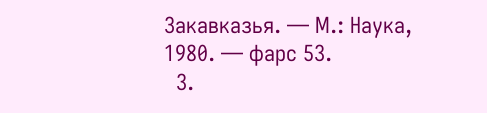Закавказья. — М.: Наука, 1980. — фарс 53.
  3.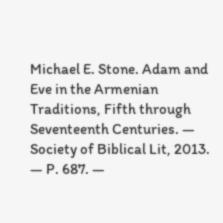Michael E. Stone. Adam and Eve in the Armenian Traditions, Fifth through Seventeenth Centuries. — Society of Biblical Lit, 2013. — P. 687. —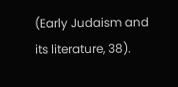(Early Judaism and its literature, 38).